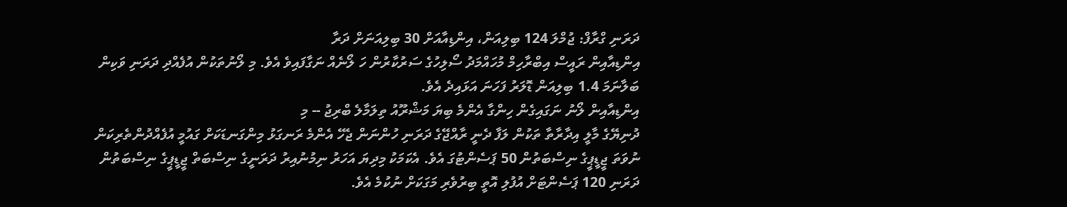ދަރަނި ގްރާފް: ޖުމްލަ 124 ބިލިއަން، އިންޑިއާއަށް 30 ބިލިއަނަށް ދަރާ
އިންޑިއާއިން ރައީސް އިބްރާހިމް މުހައްމަދު ސޯލިހުގެ ސަރުކާރުން ހަ ލޯނެއް ނަގާފައިވެ އެވެ. މި ލޯނުތަކުން އުފެއްދި ދަރަނި ވަކިން ބަލާނަމަ 1.4 ބިލިއަން ޑޮލަރު ފަހަނަ އަޅައިދެ އެވެ.
އިންޑިއާއިން ލޯނު ނަގައިގެން ހިންގާ އެންމެ ބިޔަ މަޝްރޫއު ތިލަމާލެ ބްރިޖު -- މި
ދުނިޔޭގެ މާލީ އިދާރާތާ ތަކުން ލަފާ ދެނީ ރާއްޖޭގެ ދަރަނި ހުންނަން ޖެހޭ އެންމެ ރަނގަޅު މިންގަނޑަކަށް ގައުމީ އުފެއްދުންތެރިކަން ނުވަތަ ޖީޑީޕީގެ ނިސްބަތުން 50 ޕަސެންޓުގަ އެވެ. އެކަމަކު މިދިޔަ އަހަރު ނިމުނުއިރު ދަރަނީގެ ނިސްބަތް ޖީޑީޕީގެ ނިސްބަތުން ދަރަނި 120 ޕަސެންޓަށް އުފުލި އޮތީ ބިރުވެރި މަގަކަށް ނުކުމެ އެވެ.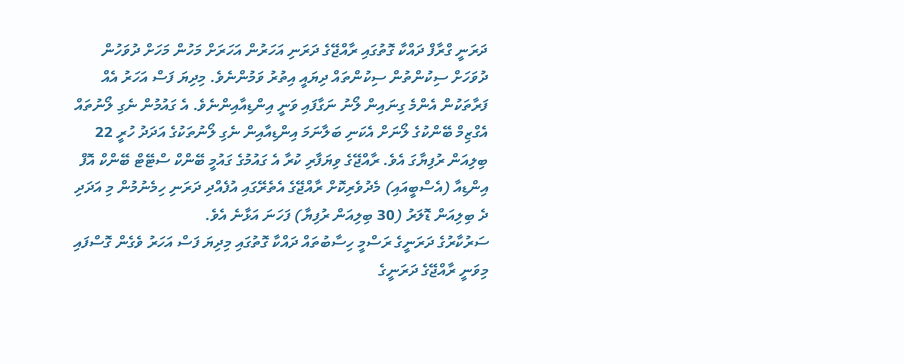ދަރަނީ ގްރާފް ދައްކާ ގޮތުގައި ރާއްޖޭގެ ދަރަނި އަހަރުން އަހަރަށް މަހުން މަހަށް ދުވަހުން ދުވަހަށް ސިކުންތުން ސިކުންތައް ދިޔައީ އިތުރު ވަމުންނެވެ. މިދިޔަ ފަސް އަހަރު އެއް ފަރާތަކުން އެންމެ ގިނައިން ލޯނު ނަގާފައި ވަނީ އިންޑިއާއިންނެވެ. އެ ގައުމުން ނެގި ލޯނުތައް އެގްޒިމް ބޭންކުގެ ލޯނަށް އެކަނި ބަލާނަމަ އިންޑިއާއިން ނެގި ލޯނުތަކުގެ އަދަދު ހުރީ 22 ބިލިއަން ރުފިޔާގަ އެވެ. ރާއްޖޭގެ ވިޔަފާރި ކުރާ އެ ގައުމުގެ ގައުމީ ބޭންކް ސްޓޭޓް ބޭންކް އޮފް އިންޑިއާ (އެސްބީއައި) މެދުވެރިކޮށް ރާއްޖޭގެ އެތެރޭގައި އުފެއްދި ދަރަނި ހިމެނުމުން މި އަދަދި ދެ ބިލިއަން ޑޮލަރު (30 ބިލިއަން ރުފިޔާ) ފަހަނަ އަޅާނެ އެވެ.
ސަރުކާރުގެ ދަރަނީގެ ރަސްމީ ހިސާބުތައް ދައްކާ ގޮތުގައި މިދިޔަ ފަސް އަހަރު ވެގެން ގޮސްފައި މިވަނީ ރާއްޖޭގެ ދަރަނީގެ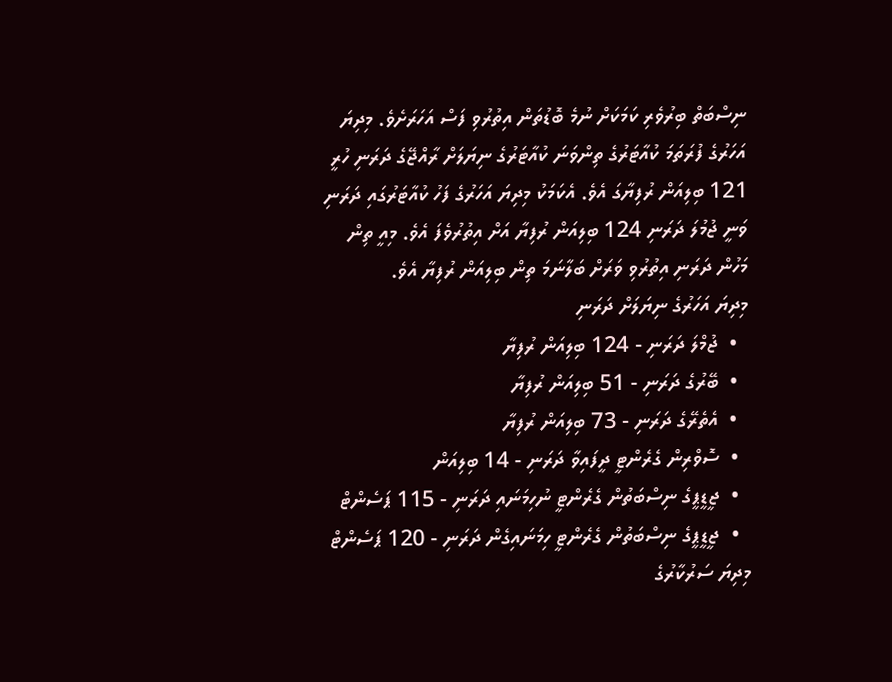ނިސްބަތް ބިރުވެރި ކަމަކަށް ނުމެ ބޮޑުތަން އިތުރުވި ފަސް އަހަރަށެވެ. މިދިޔަ އަހަރުގެ ފުރަތަމަ ކުއާޓަރުގެ ތިންވަނަ ކުއާޓަރުގެ ނިޔަލަށް ރާއްޖޭގެ ދަރަނި ހުރީ 121 ބިލިއަން ރުފިޔާގަ އެވެ. އެކަމަކު މިދިޔަ އަހަރުގެ ފަހު ކުއާޓަރުގައި ދަރަނި ވަނީ ޖުމުލަ ދަރަނި 124 ބިލިއަން ރުފިޔާ އަށް އިތުރުވެފަ އެވެ. މިއީ ތިން މަހުން ދަރަނި އިތުރުވި ވަރަށް ބަލާނަމަ ތިން ބިލިއަން ރުފިޔާ އެވެ.
މިދިޔަ އަހަރުގެ ނިޔަލަށް ދަރަނި
  •  ޖުމްލަ ދަރަނި - 124 ބިލިއަން ރުފިޔާ
  •  ބޭރުގެ ދަރަނި - 51 ބިލިއަން ރުފިޔާ
  •  އެތެރޭގެ ދަރަނި - 73 ބިލިއަން ރުފިޔާ
  •  ސޮވްރިން ގެރެންޓީ ދީފައިވާ ދަރަނި - 14 ބިލިއަން
  •  ޖީޑީޕީގެ ނިސްބަތުން ގެރެންޓީ ނުހިމަނައި ދަރަނި - 115 ޕަސެންޓް
  •  ޖީޑީޕީގެ ނިސްބަތުން ގެރެންޓީ ހިމަނައިގެން ދަރަނި - 120 ޕަސެންޓް
މިދިޔަ ސަރުކާރުގެ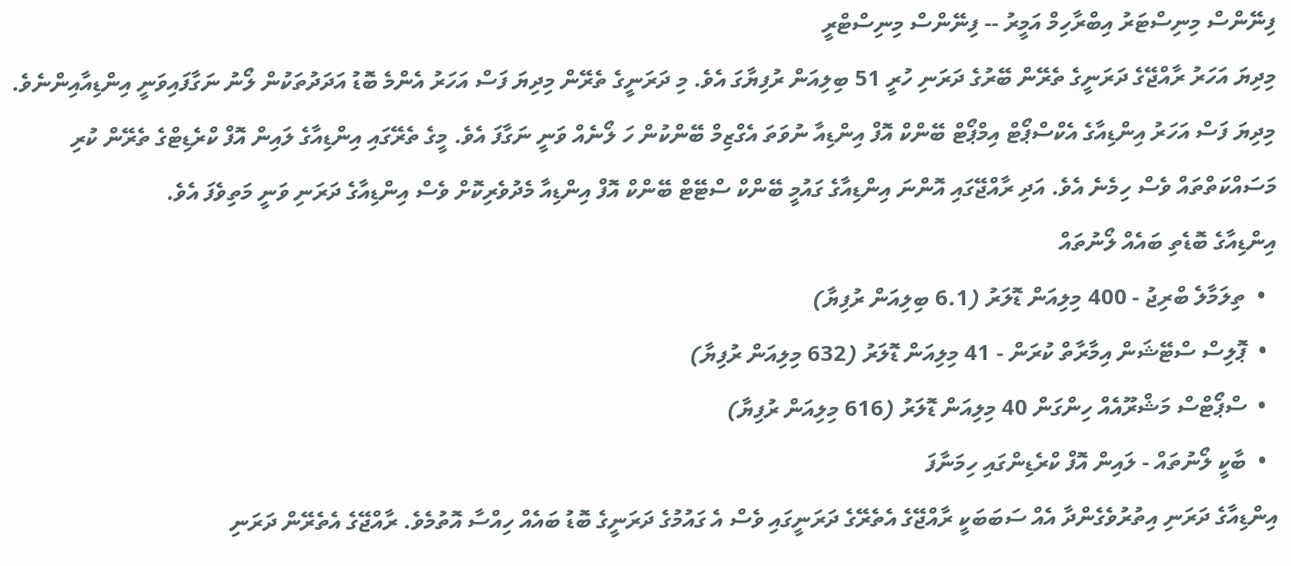ފިނޭންސް މިނިސްޓަރު އިބްރާހިމް އަމީރު -- ފިނޭންސް މިނިސްޓްރީ
މިދިޔަ އަހަރު ރާއްޖޭގެ ދަރަނީގެ ތެރޭން ބޭރުގެ ދަރަނި ހުރީ 51 ބިލިއަން ރުފިޔާގަ އެވެ. މި ދަރަނީގެ ތެރޭން މިދިޔަ ފަސް އަހަރު އެންމެ ބޮޑު އަދަދުތަކުން ލޯނު ނަގާފައިވަނީ އިންޑިއާއިންނެވެ. މިދިޔަ ފަސް އަހަރު އިންޑިއާގެ އެކްސްޕޯޓް އިމްޕޯޓް ބޭންކް އޮފް އިންޑިއާ ނުވަތަ އެގްޒިމް ބޭންކުން ހަ ލޯނެއް ވަނީ ނަގާފަ އެވެ. މީގެ ތެރޭގައި އިންޑިއާގެ ލައިން އޮފް ކްރެޑިޓްގެ ތެރޭން ކުރި މަސައްކަތްތައް ވެސް ހިމެނެ އެވެ. އަދި ރާއްޖޭގައި އޮންނަ އިންޑިއާގެ ގައުމީ ބޭންކް ސްޓޭޓް ބޭންކް އޮފް އިންޑިއާ މެދުވެރިކޮށް ވެސް އިންޑިއާގެ ދަރަނި ވަނީ މަތިވެފަ އެވެ.
އިންޑިއާގެ ބޮޑެތި ބައެއް ލޯނުތައް
  •  ތިލަމާލެ ބްރިޖު - 400 މިލިއަން ޑޮލަރު (6.1 ބިލިއަން ރުފިޔާ)
  •  ޕޮލިސް ސްޓޭޝަން އިމާރާތް ކުރަން - 41 މިލިއަން ޑޮލަރު (632 މިލިއަން ރުފިޔާ)
  •  ސްޕޯޓްސް މަޝްރޫއެއް ހިންގަން 40 މިލިއަން ޑޮލަރު (616 މިލިއަން ރުފިޔާ)
  •  ބާކީ ލޯނުތައް - ލައިން އޮފް ކްރެޑިންގައި ހިމަނާފަ
އިންޑިއާގެ ދަރަނި އިތުރުވެގެންދާ އެއް ސަބަބަކީ ރާއްޖޭގެ އެތެރޭގެ ދަރަނީގައި ވެސް އެ ގައުމުގެ ދަރަނީގެ ބޮޑު ބައެއް ހިއްސާ އޮތުމެވެ. ރާއްޖޭގެ އެތެރޭން ދަރަނި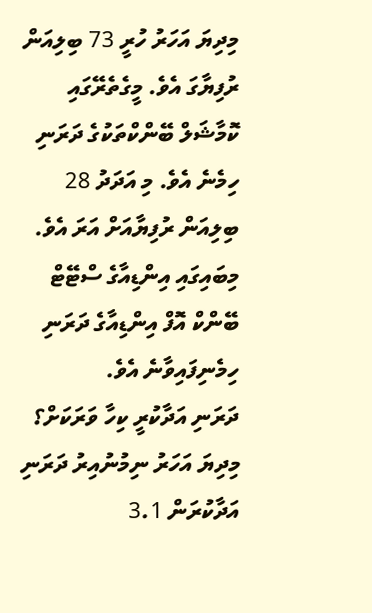މިދިޔަ އަހަރު ހުރީ 73 ބިލިއަން ރުފިޔާގަ އެވެ. މީގެތެރޭގައި ކޮމާޝަލް ބޭންކްތަކުގެ ދަރަނި ހިމެނެ އެވެ. މި އަދަދު 28 ބިލިއަން ރުފިޔާއަށް އަރަ އެވެ. މިބައިގައި އިންޑިއާގެ ސްޓޭޓް ބޭންކް އޮފް އިންޑިއާގެ ދަރަނި ހިމެނިފައިވާނެ އެވެ.
ދަރަނި އަދާކުރީ ކިހާ ވަރަކަށް؟ މިދިޔަ އަހަރު ނިމުނުއިރު ދަރަނި އަދާކުރަން 3.1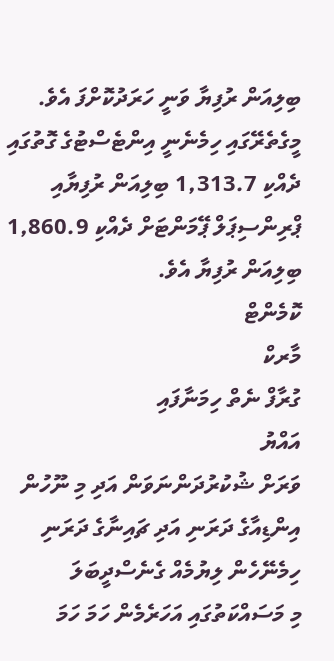ބިލިއަން ރުފިޔާ ވަނީ ހަރަދުކޮށްފަ އެވެ. މީގެތެރޭގައި ހިމެނެނީ އިންޓެސްޓުގެ ގޮތުގައި ދެއްކި 1,313.7 ބިލިއަން ރުފިޔާއި ޕްރިންސިޕަލް ޕޭމަންޓަށް ދެއްކި 1,860.9 ބިލިއަން ރުފިޔާ އެވެ.
ކޮމެންޓް
މާރކް
ގުރާފް ނެތް ހިމަނާފައި
އައްޔު
ވަރަށް ޝުކުރުދަންނަވަން އަދި މި ނޫހުން އިންޑިއާގެ ދަރަނި އަދި ޗައިނާގެ ދަރަނި ހިމެނޭހެން ލިޔުމެއް ގެނެސްދީބަލަ
މި މަސައްކަތުގައި އަހަރެމެން ހަމަ ހަމަ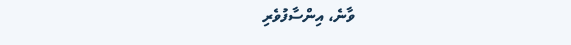ވާނެ، އިންސާފުވެރި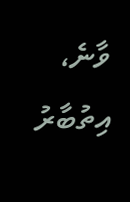ވާނެ، އިތުބާރު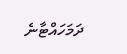ދަމަހައްޓާނެ